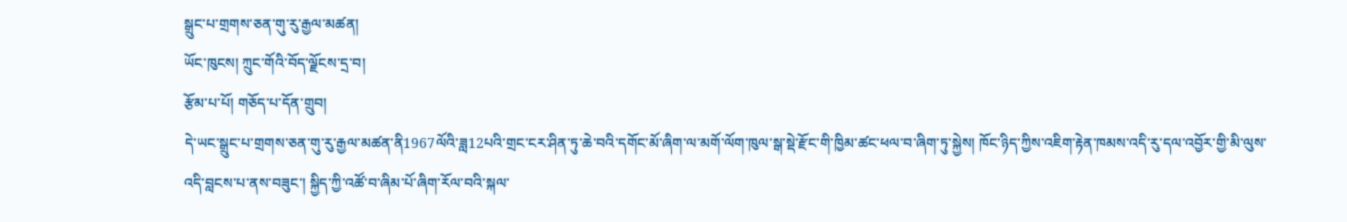སྒྲུང་པ་གྲགས་ཅན་གུ་རུ་རྒྱལ་མཚན།
ཡོང་ཁུངས། ཀྲུང་གོའི་བོད་ལྗོངས་དྲ་བ།
རྩོམ་པ་པོ། གཅོད་པ་དོན་གྲུབ།
དེ་ཡང་སྒྲུང་པ་གྲགས་ཅན་གུ་རུ་རྒྱལ་མཚན་ནི1967ལོའི་ཟླ12པའི་གྲང་ངར་ཤིན་ཏུ་ཆེ་བའི་དགོང་མོ་ཞིག་ལ་མགོ་ལོག་ཁུལ་སྒ་སྡེ་རྫོང་གི་ཁྱིམ་ཚང་ཕལ་བ་ཞིག་ཏུ་སྐྱེས། ཁོང་ཉིད་ཀྱིས་འཇིག་རྟེན་ཁམས་འདི་རུ་དལ་འབྱོར་གྱི་མི་ལུས་འདི་བླངས་པ་ནས་བཟུང་། སྐྱིད་ཀྱི་འཚོ་བ་ཞིམ་པོ་ཞིག་རོལ་བའི་སྐལ་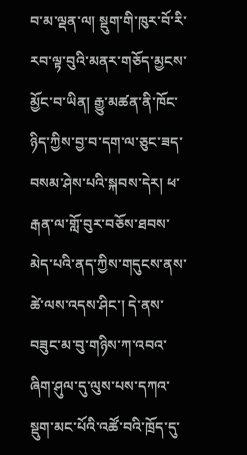བ་མ་ལྡན་ལ། སྡུག་གི་ཁུར་བོ་རི་རབ་ལྟ་བུའི་མནར་གཅོད་མྱངས་མྱོང་བ་ཡིན། རྒྱུ་མཚན་ནི་ཁོང་ཉིད་ཀྱིས་བྱ་བ་དག་ལ་ཅུང་ཟད་བསམ་ཤེས་པའི་སྐབས་དེར། ཕ་རྒན་ལ་གློ་བུར་བཅོས་ཐབས་མེད་པའི་ནད་ཀྱིས་གདུངས་ནས་ཚེ་ལས་འདས་ཤིང་། དེ་ནས་བཟུང་མ་བུ་གཉིས་ཀ་འབའ་ཞིག་ཤུལ་དུ་ལུས་པས་དཀའ་སྡུག་མང་པོའི་འཚོ་བའི་ཁྲོད་དུ་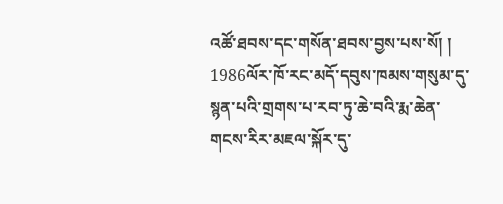འཚོ་ཐབས་དང་གསོན་ཐབས་བྱས་པས་སོ། །
1986ལོར་ཁོ་རང་མདོ་དབུས་ཁམས་གསུམ་དུ་སྙན་པའི་གྲགས་པ་རབ་ཏུ་ཆེ་བའི་རྨ་ཆེན་གངས་རིར་མཇལ་སྐོར་དུ་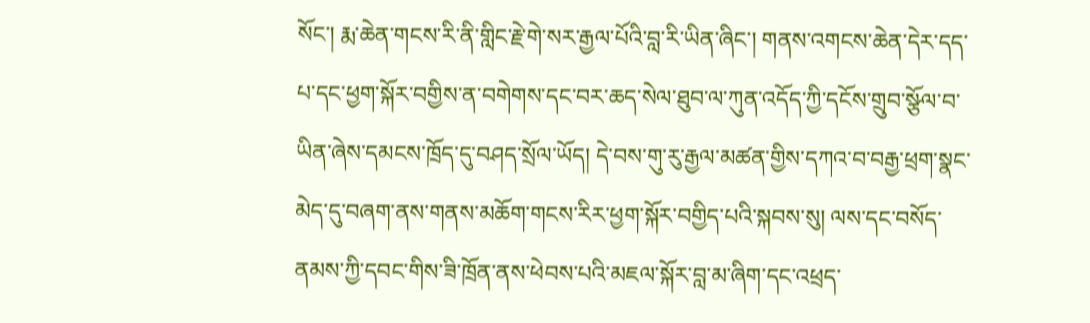སོང་། རྨ་ཆེན་གངས་རི་ནི་གླིང་རྗེ་གེ་སར་རྒྱལ་པོའི་བླ་རི་ཡིན་ཞིང་། གནས་འགངས་ཆེན་དེར་དད་པ་དང་ཕྱག་སྐོར་བགྱིས་ན་བགེགས་དང་བར་ཆད་སེལ་ཐུབ་ལ་ཀུན་འདོད་ཀྱི་དངོས་གྲུབ་སྩོལ་བ་ཡིན་ཞེས་དམངས་ཁྲོད་དུ་བཤད་སྲོལ་ཡོད། དེ་བས་གུ་རུ་རྒྱལ་མཚན་གྱིས་དཀའ་བ་བརྒྱ་ཕྲག་སྣང་མེད་དུ་བཞག་ནས་གནས་མཆོག་གངས་རིར་ཕྱག་སྐོར་བགྱིད་པའི་སྐབས་སུ། ལས་དང་བསོད་ནམས་ཀྱི་དབང་གིས་ཟི་ཁྲོན་ནས་ཕེབས་པའི་མཇལ་སྐོར་བླ་མ་ཞིག་དང་འཕྲད་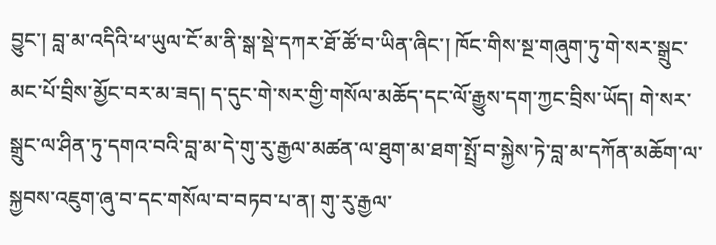བྱུང་། བླ་མ་འདིའི་ཕ་ཡུལ་ངོ་མ་ནི་སྒ་སྡེ་དཀར་ཐོ་ཚོ་བ་ཡིན་ཞིང་། ཁོང་གིས་སྔ་གཞུག་ཏུ་གེ་སར་སྒྲུང་མང་པོ་བྲིས་མྱོང་བར་མ་ཟད། ད་དུང་གེ་སར་གྱི་གསོལ་མཆོད་དང་ལོ་རྒྱུས་དག་ཀྱང་བྲིས་ཡོད། གེ་སར་སྒྲུང་ལ་ཤིན་ཏུ་དགའ་བའི་བླ་མ་དེ་གུ་རུ་རྒྱལ་མཚན་ལ་ཐུག་མ་ཐག་སྤྲོ་བ་སྐྱེས་ཏེ་བླ་མ་དཀོན་མཆོག་ལ་སྐྱབས་འཇུག་ཞུ་བ་དང་གསོལ་བ་བཏབ་པ་ན། གུ་རུ་རྒྱལ་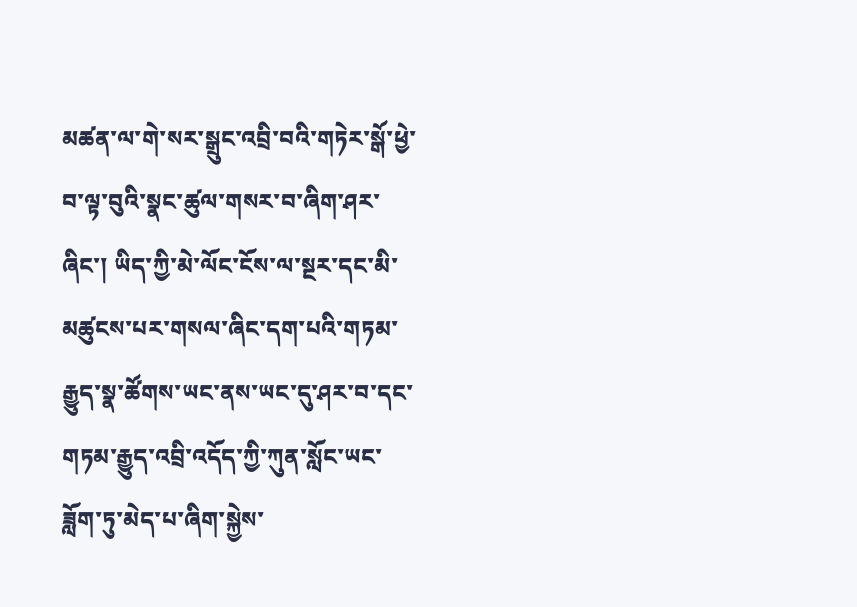མཚན་ལ་གེ་སར་སྒྲུང་འབྲི་བའི་གཏེར་སྒོ་ཕྱེ་བ་ལྟ་བུའི་སྣང་ཚུལ་གསར་བ་ཞིག་ཤར་ཞིང་། ཡིད་ཀྱི་མེ་ལོང་ངོས་ལ་སྔར་དང་མི་མཚུངས་པར་གསལ་ཞིང་དག་པའི་གཏམ་རྒྱུད་སྣ་ཚོགས་ཡང་ནས་ཡང་དུ་ཤར་བ་དང་གཏམ་རྒྱུད་འབྲི་འདོད་ཀྱི་ཀུན་སློང་ཡང་ཟློག་ཏུ་མེད་པ་ཞིག་སྐྱེས་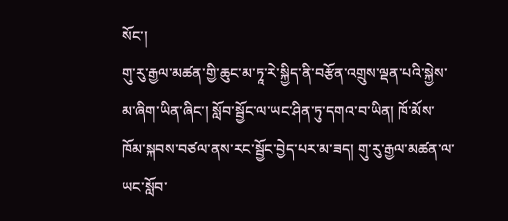སོང་།
གུ་རུ་རྒྱལ་མཚན་གྱི་ཆུང་མ་ཏཱ་རེ་སྐྱིད་ནི་བརྩོན་འགྲུས་ལྡན་པའི་སྐྱེས་མ་ཞིག་ཡིན་ཞིང་། སློབ་སྦྱོང་ལ་ཡང་ཤིན་ཏུ་དགའ་བ་ཡིན། ཁོ་མོས་ཁོམ་སྐབས་བཙལ་ནས་རང་སྦྱོང་བྱེད་པར་མ་ཟད། གུ་རུ་རྒྱལ་མཚན་ལ་ཡང་སློབ་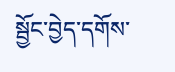སྦྱོང་བྱེད་དགོས་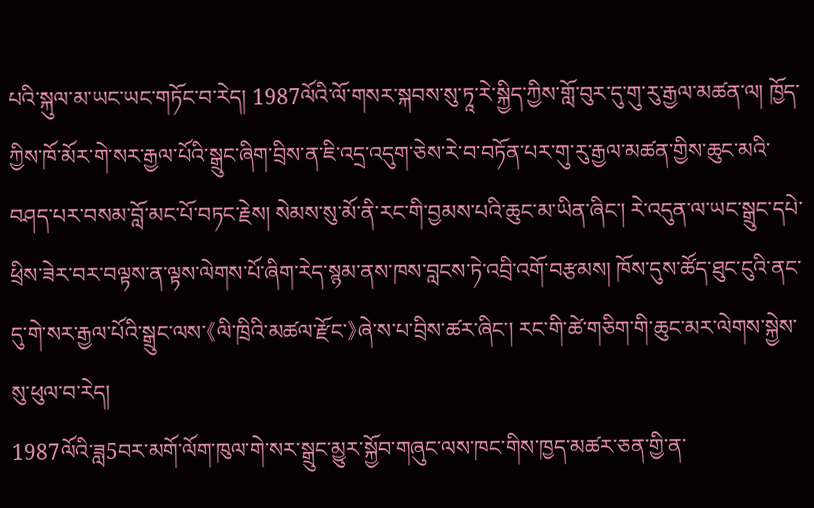པའི་སྐུལ་མ་ཡང་ཡང་གཏོང་བ་རེད། 1987ལོའི་ལོ་གསར་སྐབས་སུ་ཏཱ་རེ་སྐྱིད་ཀྱིས་གློ་བུར་དུ་གུ་རུ་རྒྱལ་མཚན་ལ། ཁྱོད་ཀྱིས་ཁོ་མོར་གེ་སར་རྒྱལ་པོའི་སྒྲུང་ཞིག་བྲིས་ན་ཇི་འདྲ་འདུག་ཅེས་རེ་བ་བཏོན་པར་གུ་རུ་རྒྱལ་མཚན་གྱིས་ཆུང་མའི་བཤད་པར་བསམ་བློ་མང་པོ་བཏང་རྗེས། སེམས་སུ་མོ་ནི་རང་གི་བྱམས་པའི་ཆུང་མ་ཡིན་ཞིང་། རེ་འདུན་ལ་ཡང་སྒྲུང་དཔེ་ཕྲིས་ཟེར་བར་བལྟས་ན་ལྟས་ལེགས་པོ་ཞིག་རེད་སྙམ་ནས་ཁས་བླངས་ཏེ་འབྲི་འགོ་བརྩམས། ཁོས་དུས་ཚོད་ཐུང་ངུའི་ནང་དུ་གེ་སར་རྒྱལ་པོའི་སྒྲུང་ལས་《ལི་ཁྲིའི་མཚལ་རྫོང་》ཞེ་ས་པ་བྲིས་ཚར་ཞིང་། རང་གི་ཚེ་གཅིག་གི་ཆུང་མར་ལེགས་སྐྱེས་སུ་ཕུལ་བ་རེད།
1987ལོའི་ཟླ5བར་མགོ་ལོག་ཁུལ་གེ་སར་སྒྲུང་མྱུར་སྐྱོབ་གཞུང་ལས་ཁང་གིས་ཁྱད་མཚར་ཅན་གྱི་ན་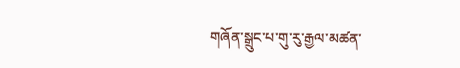གཞོན་སྒྲུང་པ་གུ་རུ་རྒྱལ་མཚན་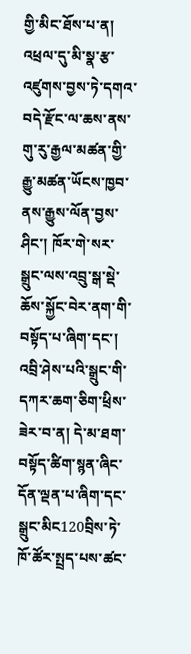གྱི་མིང་ཐོས་པ་ན། འཕྲལ་དུ་མི་སྣ་རྩ་འཛུགས་བྱས་ཏེ་དགའ་བདེ་རྫོང་ལ་ཆས་ནས་གུ་རུ་རྒྱལ་མཚན་གྱི་རྒྱུ་མཚན་ཡོངས་ཁྱབ་ནས་རྒྱུས་ལོན་བྱས་ཤིང་། ཁོར་གེ་སར་སྒྲུང་ལས་འབྲུ་སྒ་སྡེ་ཆོས་སྐྱོང་བེར་ནག་གི་བསྟོད་པ་ཞིག་དང་། འབྲི་ཤེས་པའི་སྒྲུང་གི་དཀར་ཆག་ཅིག་ཕྲིས་ཟེར་བ་ན། དེ་མ་ཐག་བསྟོད་ཚིག་སྙན་ཞིང་དོན་ལྡན་པ་ཞིག་དང་སྒྲུང་མིང120བྲིས་ཏེ་ཁོ་ཚོར་སྤྲད་པས་ཚང་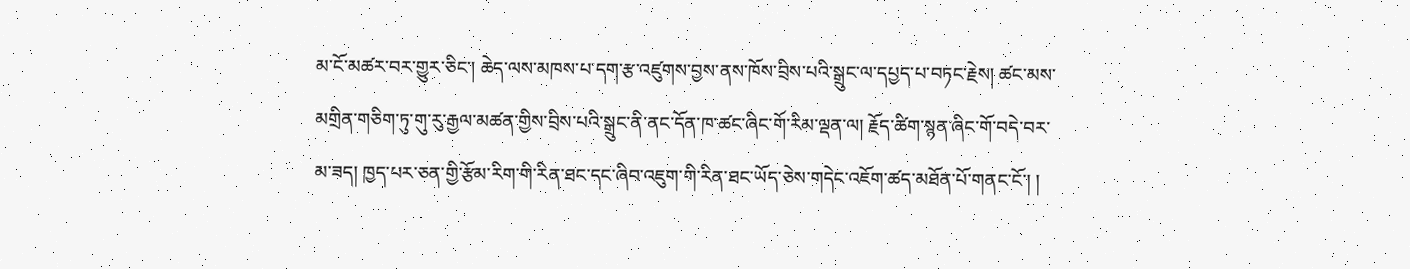མ་ངོ་མཚར་བར་གྱུར་ཅིང་། ཆེད་ལས་མཁས་པ་དག་རྩ་འཛུགས་བྱས་ནས་ཁོས་བྲིས་པའི་སྒྲུང་ལ་དཔྱད་པ་བཏང་རྗེས། ཚང་མས་མགྲིན་གཅིག་ཏུ་གུ་རུ་རྒྱལ་མཚན་གྱིས་བྲིས་པའི་སྒྲུང་ནི་ནང་དོན་ཁ་ཚང་ཞིང་གོ་རིམ་ལྡན་ལ། རྗོད་ཚིག་སྙན་ཞིང་གོ་བདེ་བར་མ་ཟད། ཁྱད་པར་ཅན་གྱི་རྩོམ་རིག་གི་རིན་ཐང་དང་ཞིབ་འཇུག་གི་རིན་ཐང་ཡོད་ཅེས་གདེང་འཇོག་ཚད་མཐོན་པོ་གནང་ངོ་། །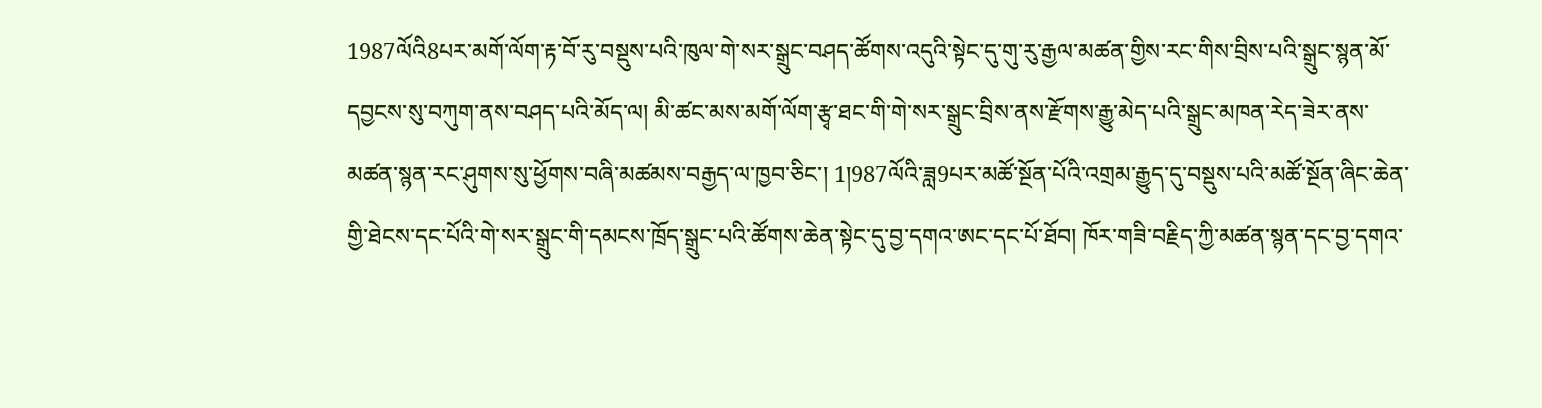1987ལོའི8པར་མགོ་ལོག་རྟ་བོ་རུ་བསྡུས་པའི་ཁུལ་གེ་སར་སྒྲུང་བཤད་ཚོགས་འདུའི་སྟེང་དུ་གུ་རུ་རྒྱལ་མཚན་གྱིས་རང་གིས་བྲིས་པའི་སྒྲུང་སྙན་མོ་དབྱངས་སུ་བཀུག་ནས་བཤད་པའི་མོད་ལ། མི་ཚང་མས་མགོ་ལོག་རྩྭ་ཐང་གི་གེ་སར་སྒྲུང་བྲིས་ནས་རྫོགས་རྒྱུ་མེད་པའི་སྒྲུང་མཁན་རེད་ཟེར་ནས་མཚན་སྙན་རང་ཤུགས་སུ་ཕྱོགས་བཞི་མཚམས་བརྒྱད་ལ་ཁྱབ་ཅིང་། 1།987ལོའི་ཟླ9པར་མཚོ་སྔོན་པོའི་འགྲམ་རྒྱུད་དུ་བསྡུས་པའི་མཚོ་སྔོན་ཞིང་ཆེན་གྱི་ཐེངས་དང་པོའི་གེ་སར་སྒྲུང་གི་དམངས་ཁྲོད་སྒྲུང་པའི་ཚོགས་ཆེན་སྟེང་དུ་བྱ་དགའ་ཨང་དང་པོ་ཐོབ། ཁོར་གཟི་བརྗིད་ཀྱི་མཚན་སྙན་དང་བྱ་དགའ་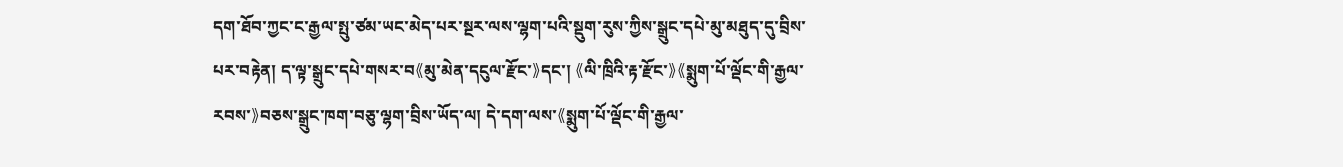དག་ཐོབ་ཀྱང་ང་རྒྱལ་སྤུ་ཙམ་ཡང་མེད་པར་སྔར་ལས་ལྷག་པའི་སྡུག་རུས་ཀྱིས་སྒྲུང་དཔེ་མུ་མཐུད་དུ་བྲིས་པར་བརྟེན། ད་ལྟ་སྒྲུང་དཔེ་གསར་བ《མུ་མེན་དངུལ་རྫོང་》དང་། 《ལི་ཁྲིའི་རྟ་རྫོང་》《སྨུག་པོ་ལྡོང་གི་རྒྱལ་རབས་》བཅས་སྒྲུང་ཁག་བཅུ་ལྷག་བྲིས་ཡོད་ལ། དེ་དག་ལས་《སྨུག་པོ་ལྡོང་གི་རྒྱལ་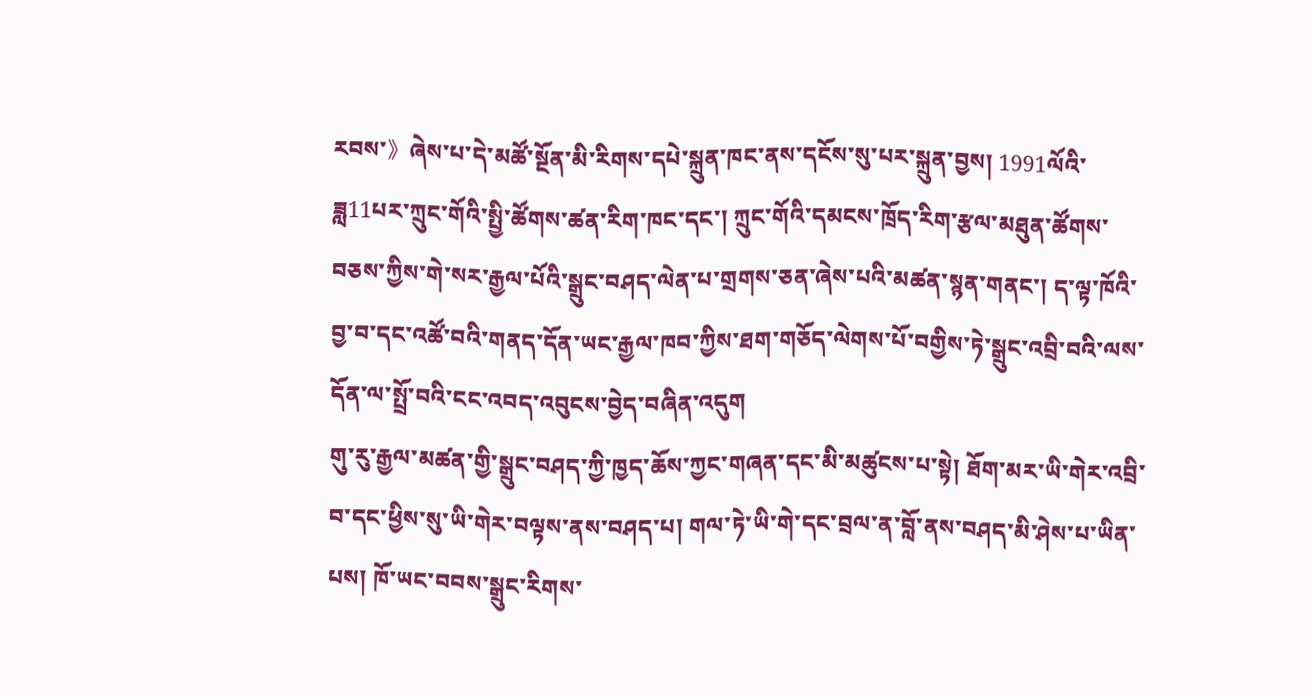རབས་》ཞེས་པ་དེ་མཚོ་སྔོན་མི་རིགས་དཔེ་སྐྲུན་ཁང་ནས་དངོས་སུ་པར་སྐྲུན་བྱས། 1991ལོའི་ཟླ11པར་ཀྲུང་གོའི་སྤྱི་ཚོགས་ཚན་རིག་ཁང་དང་། ཀྲུང་གོའི་དམངས་ཁྲོད་རིག་རྩལ་མཐུན་ཚོགས་བཅས་ཀྱིས་གེ་སར་རྒྱལ་པོའི་སྒྲུང་བཤད་ལེན་པ་གྲགས་ཅན་ཞེས་པའི་མཚན་སྙན་གནང་། ད་ལྟ་ཁོའི་བྱ་བ་དང་འཚོ་བའི་གནད་དོན་ཡང་རྒྱལ་ཁབ་ཀྱིས་ཐག་གཅོད་ལེགས་པོ་བགྱིས་ཏེ་སྒྲུང་འབྲི་བའི་ལས་དོན་ལ་སྤྲོ་བའི་ངང་འབད་འབུངས་བྱེད་བཞིན་འདུག
གུ་རུ་རྒྱལ་མཚན་གྱི་སྒྲུང་བཤད་ཀྱི་ཁྱད་ཆོས་ཀྱང་གཞན་དང་མི་མཚུངས་པ་སྟེ། ཐོག་མར་ཡི་གེར་འབྲི་བ་དང་ཕྱིས་སུ་ཡི་གེར་བལྟས་ནས་བཤད་པ། གལ་ཏེ་ཡི་གེ་དང་བྲལ་ན་བློ་ནས་བཤད་མི་ཤེས་པ་ཡིན་པས། ཁོ་ཡང་བབས་སྒྲུང་རིགས་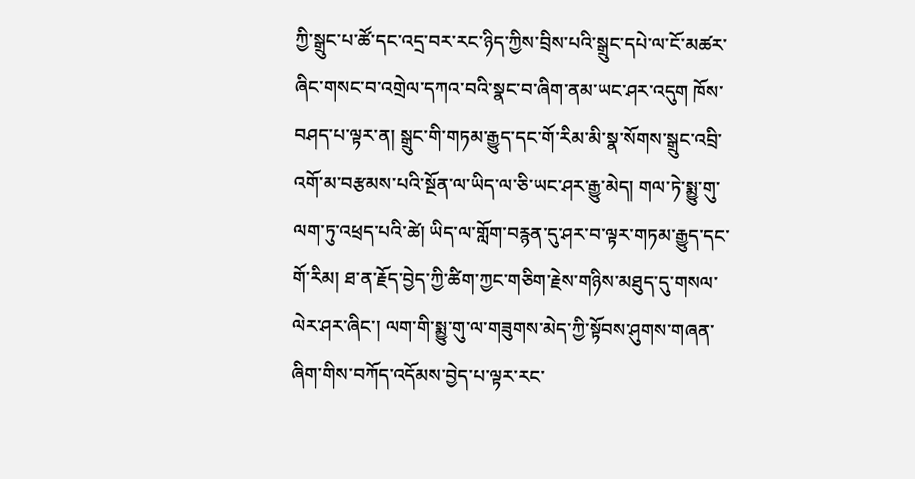ཀྱི་སྒྲུང་པ་ཚོ་དང་འདྲ་བར་རང་ཉིད་ཀྱིས་བྲིས་པའི་སྒྲུང་དཔེ་ལ་ངོ་མཚར་ཞིང་གསང་བ་འགྲེལ་དཀའ་བའི་སྣང་བ་ཞིག་ནམ་ཡང་ཤར་འདུག ཁོས་བཤད་པ་ལྟར་ན། སྒྲུང་གི་གཏམ་རྒྱུད་དང་གོ་རིམ་མི་སྣ་སོགས་སྒྲུང་འབྲི་འགོ་མ་བརྩམས་པའི་སྔོན་ལ་ཡིད་ལ་ཅི་ཡང་ཤར་རྒྱུ་མེད། གལ་ཏེ་སྨྱུ་གུ་ལག་ཏུ་འཕྲད་པའི་ཚེ། ཡིད་ལ་གློག་བརྙན་དུ་ཤར་བ་ལྟར་གཏམ་རྒྱུད་དང་གོ་རིམ། ཐ་ན་རྗོད་བྱེད་ཀྱི་ཚིག་ཀྱང་གཅིག་རྗེས་གཉིས་མཐུད་དུ་གསལ་ལེར་ཤར་ཞིང་། ལག་གི་སྨྱུ་གུ་ལ་གཟུགས་མེད་ཀྱི་སྟོབས་ཤུགས་གཞན་ཞིག་གིས་བཀོད་འདོམས་བྱེད་པ་ལྟར་རང་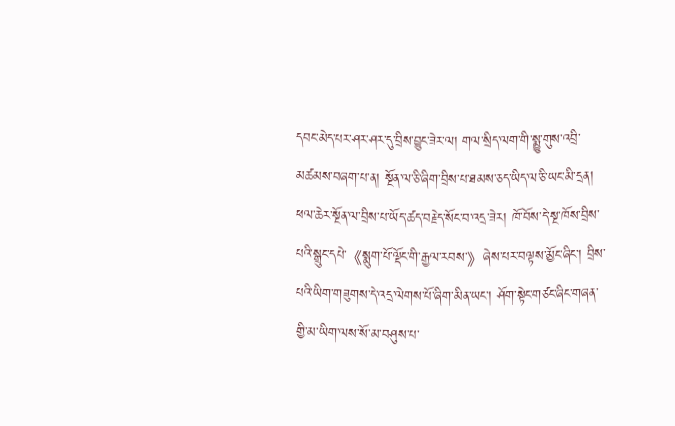དབང་མེད་པར་ཤར་ཤར་དུ་བྲིས་བྱུང་ཟེར་ལ། གལ་སྲིད་ལག་གི་སྨྱུ་གུས་འབྲི་མཚམས་བཞག་པ་ན། སྔོན་ལ་ཅི་ཞིག་བྲིས་པ་ཐམས་ཅད་ཡིད་ལ་ཅི་ཡང་མི་དྲན། ཕལ་ཆེར་སྔོན་ལ་བྲིས་པ་ཡོད་ཚད་བརྗེད་སོང་བ་འདྲ་ཟེར། ཁོ་བོས་དེ་སྔ་ཁོས་བྲིས་པའི་སྒྲུང་དཔེ་《སྨུག་པོ་ལྡོང་གི་རྒྱལ་རབས་》ཞེས་པར་བལྟས་མྱོང་ཞིང་། བྲིས་པའི་ཡིག་གཟུགས་དེ་འདྲ་ལེགས་པོ་ཞིག་མིན་ཡང་། ཤོག་སྟེང་གཙང་ཞིང་གཞན་གྱི་མ་ཡིག་ལས་སོ་མ་བཤུས་པ་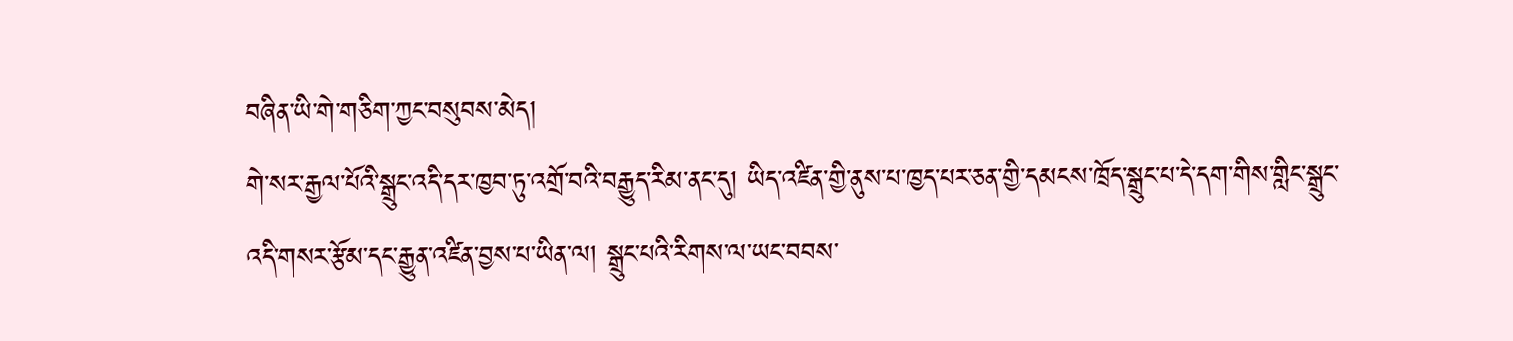བཞིན་ཡི་གེ་གཅིག་ཀྱང་བསུབས་མེད།
གེ་སར་རྒྱལ་པོའི་སྒྲུང་འདི་དར་ཁྱབ་ཏུ་འགྲོ་བའི་བརྒྱུད་རིམ་ནང་དུ། ཡིད་འཛིན་གྱི་ནུས་པ་ཁྱད་པར་ཅན་གྱི་དམངས་ཁྲོད་སྒྲུང་པ་དེ་དག་གིས་གླིང་སྒྲུང་འདི་གསར་རྩོམ་དང་རྒྱུན་འཛིན་བྱས་པ་ཡིན་ལ། སྒྲུང་པའི་རིགས་ལ་ཡང་བབས་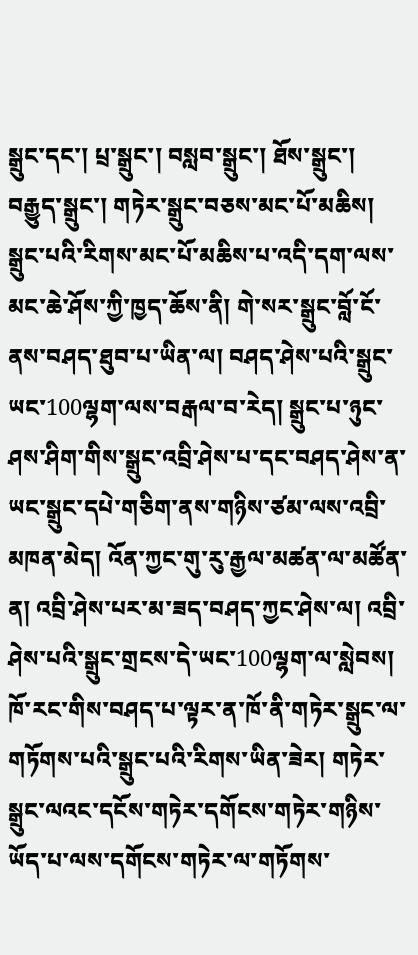སྒྲུང་དང་། པྲ་སྒྲུང་། བསླབ་སྒྲུང་། ཐོས་སྒྲུང་། བརྒྱུད་སྒྲུང་། གཏེར་སྒྲུང་བཅས་མང་པོ་མཆིས། སྒྲུང་པའི་རིགས་མང་པོ་མཆིས་པ་འདི་དག་ལས་མང་ཆེ་ཤོས་ཀྱི་ཁྱད་ཆོས་ནི། གེ་སར་སྒྲུང་བློ་ངོ་ནས་བཤད་ཐུབ་པ་ཡིན་ལ། བཤད་ཤེས་པའི་སྒྲུང་ཡང་100ལྷག་ལས་བརྒལ་བ་རེད། སྒྲུང་པ་ཉུང་ཤས་ཤིག་གིས་སྒྲུང་འབྲི་ཤེས་པ་དང་བཤད་ཤེས་ན་ཡང་སྒྲུང་དཔེ་གཅིག་ནས་གཉིས་ཙམ་ལས་འབྲི་མཁན་མེད། འོན་ཀྱང་གུ་རུ་རྒྱལ་མཚན་ལ་མཚོན་ན། འབྲི་ཤེས་པར་མ་ཟད་བཤད་ཀྱང་ཤེས་ལ། འབྲི་ཤེས་པའི་སྒྲུང་གྲངས་དེ་ཡང་100ལྷག་ལ་སླེབས། ཁོ་རང་གིས་བཤད་པ་ལྟར་ན་ཁོ་ནི་གཏེར་སྒྲུང་ལ་གཏོགས་པའི་སྒྲུང་པའི་རིགས་ཡིན་ཟེར། གཏེར་སྒྲུང་ལའང་དངོས་གཏེར་དགོངས་གཏེར་གཉིས་ཡོད་པ་ལས་དགོངས་གཏེར་ལ་གཏོགས་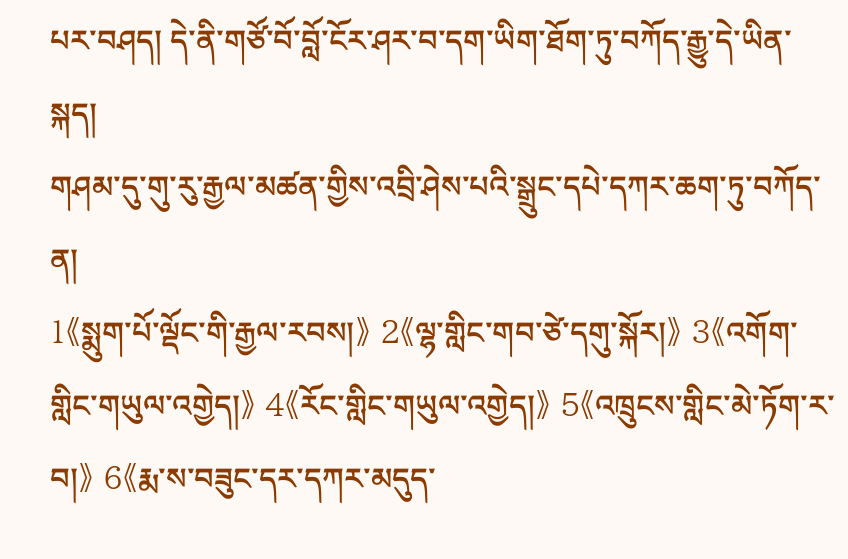པར་བཤད། དེ་ནི་གཙོ་བོ་བློ་ངོར་ཤར་བ་དག་ཡིག་ཐོག་ཏུ་བཀོད་རྒྱུ་དེ་ཡིན་སྐད།
གཤམ་དུ་གུ་རུ་རྒྱལ་མཚན་གྱིས་འབྲི་ཤེས་པའི་སྒྲུང་དཔེ་དཀར་ཆག་ཏུ་བཀོད་ན།
1《སྨུག་པོ་ལྡོང་གི་རྒྱལ་རབས།》 2《ལྷ་གླིང་གབ་ཙེ་དགུ་སྐོར།》 3《འགོག་གླིང་གཡུལ་འགྱེད།》 4《རོང་གླིང་གཡུལ་འགྱེད།》 5《འཁྲུངས་གླིང་མེ་ཏོག་ར་བ།》 6《རྨ་ས་བཟུང་དར་དཀར་མདུད་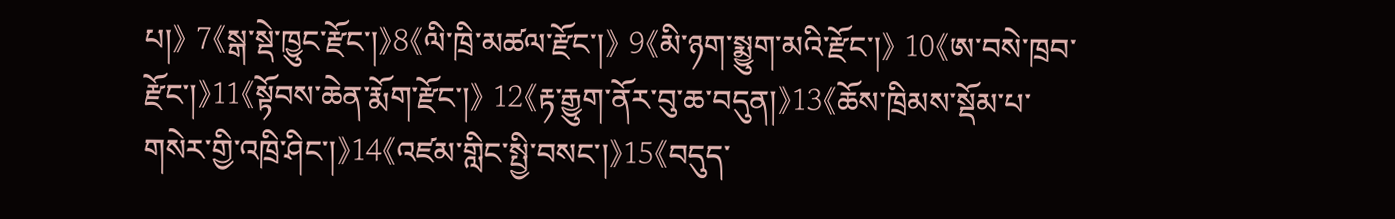པ།》 7《སྒ་སྡེ་ཁྱུང་རྫོང་།》8《ལི་ཁྲི་མཚལ་རྫོང་།》 9《མི་ཉག་སྨྱུག་མའི་རྫོང་།》 10《ཨ་བསེ་ཁྲབ་རྫོང་།》11《སྟོབས་ཆེན་རྨོག་རྫོང་།》 12《རྟ་རྒྱུག་ནོར་བུ་ཆ་བདུན།》13《ཆོས་ཁྲིམས་སྡོམ་པ་གསེར་གྱི་འཁྲི་ཤིང་།》14《འཛམ་གླིང་སྤྱི་བསང་།》15《བདུད་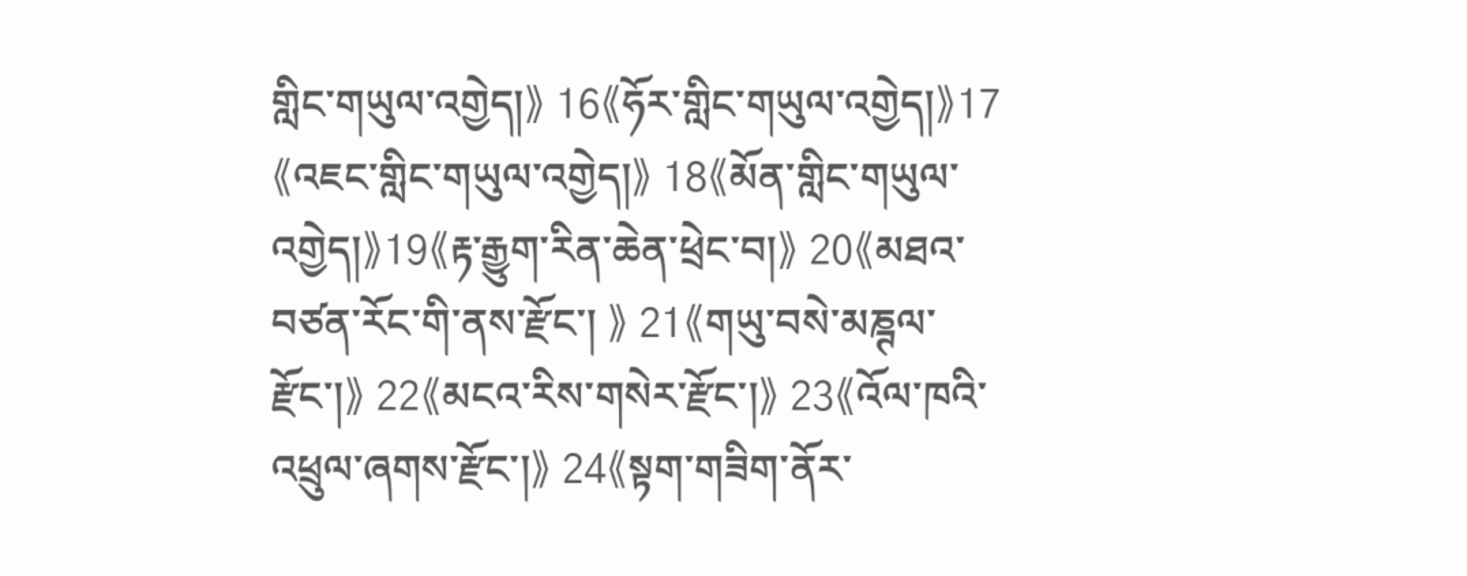གླིང་གཡུལ་འགྱེད།》 16《ཧོར་གླིང་གཡུལ་འགྱེད།》17《འཇང་གླིང་གཡུལ་འགྱེད།》 18《མོན་གླིང་གཡུལ་འགྱེད།》19《རྟ་རྒྱུག་རིན་ཆེན་ཕྲེང་བ།》 20《མཐའ་བཙན་རོང་གི་ནས་རྫོང་། 》 21《གཡུ་བསེ་མཎྚལ་རྫོང་།》 22《མངའ་རིས་གསེར་རྫོང་།》 23《འོལ་ཁའི་འཕྲུལ་ཞགས་རྫོང་།》 24《སྟག་གཟིག་ནོར་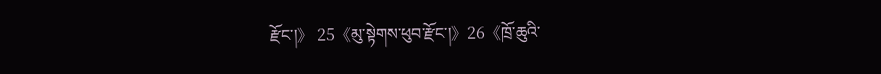རྫོང་།》 25《མུ་སྟེགས་ཕུབ་རྫོང་།》26《ཁྲོ་ཆུའི་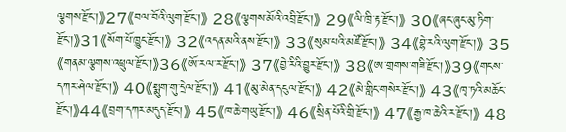ལྕགས་རྫོང་།》27《བལ་བོའི་ལུག་རྫོང་།》 28《ལྕགས་མོའི་འབྲི་རྫོང་།》 29《ལི་ཁྲི་རྟ་རྫོང་།》 30《ཞང་ཞུང་མུ་ཏིག་རྫོང་།》31《སོག་པོ་ཁྱུང་རྫོང་།》 32《འདན་མའི་ནས་རྫོང་།》 33《སུམ་པའི་མཛོ་རྫོང་།》 34《བྷེ་རའི་ལུག་རྫོང་།》 35《གནམ་ལྕགས་འཕྲུལ་རྫོང་།》36《ཨོ་རལ་ར་རྫོང་།》 37《བྱེ་རིའི་བྱུར་རྫོང་།》 38《ཨ་གྲགས་གཟི་རྫོང་།》39《གངས་དཀར་ཤེལ་རྫོང་།》 40《སྨུག་གུ་དྲེལ་རྫོང་།》 41《མུ་མེན་དངུལ་རྫོང་།》 42《མེ་གླིང་གསེར་རྫོང་།》 43《ཁྭ་ཏའི་མཆོང་རྫོང་།》44《བྲག་དཀར་མདུད་རྫོང་།》 45《ཁ་ཆེ་གཡུ་རྫོང་།》 46《སྲིན་པོའི་གྲི་རྫོང་།》 47《རྒྱ་ཁ་ཆེའི་ར་རྫོང་།》 48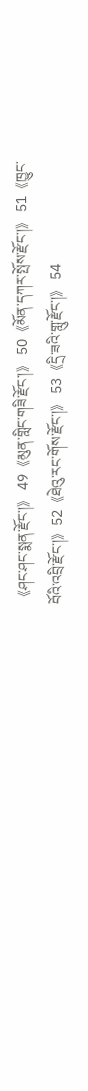《ཤང་ཤང་སྨན་རྫོང་།》 49《མུན་གླིང་གཟི་རྫོང་།》 50《མོན་དཀར་སྤོས་རྫོང་།》 51《ཁྱུང་བོའི་འབྲི་རྫོང་།》52《ཐེའུ་རང་གོས་རྫོང་།》 53《དྲི་ཟའི་གླུ་རྫོང་།》 54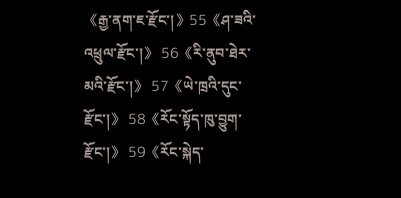《རྒྱ་ནག་ཇ་རྫོང་།》55《ཤ་ཟའི་འཕྲུལ་རྫོང་།》 56《རི་ནུབ་ཐེར་མའི་རྫོང་།》 57《ཡེ་ཁྲའི་དུང་རྫོང་།》 58《རོང་སྟོད་ཁུ་བྱུག་རྫོང་།》 59《རོང་སྐེད་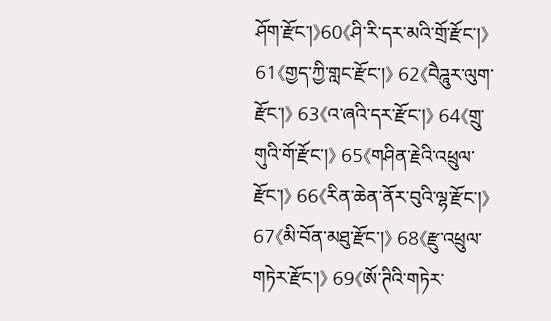ཤོག་རྫོང་།》60《ཤི་རི་དར་མའི་གྲོ་རྫོང་།》 61《གྱད་ཀྱི་གླང་རྫོང་།》 62《བཻཌཱུར་ལུག་རྫོང་།》 63《འ་ཞའི་དར་རྫོང་།》 64《གྲུ་གུའི་གོ་རྫོང་།》 65《གཤིན་རྗེའི་འཕྲུལ་རྫོང་།》 66《རིན་ཆེན་ནོར་བུའི་ལྷ་རྫོང་།》 67《མི་བོན་མཐུ་རྫོང་།》 68《རྫུ་འཕྲུལ་གཏེར་རྫོང་།》 69《ཨོ་ཊིའི་གཏེར་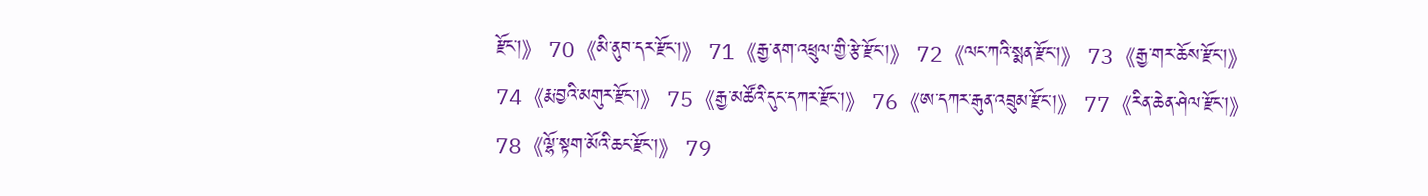རྫོང་།》 70《མི་ནུབ་དར་རྫོང་།》 71《རྒྱ་ནག་འཕྲུལ་གྱི་རྩེ་རྫོང་།》 72《ལང་ཀའི་སྨན་རྫོང་།》 73《རྒྱ་གར་ཆོས་རྫོང་།》 74《རྨ་བྱའི་མགུར་རྫོང་།》 75《རྒྱ་མཚོའི་དུང་དཀར་རྫོང་།》 76《ཨ་དཀར་རྒུན་འབྲུམ་རྫོང་།》 77《རིན་ཆེན་ཤེལ་རྫོང་།》 78《ལྷོ་སྟག་མོའི་ཆང་རྫོང་།》 79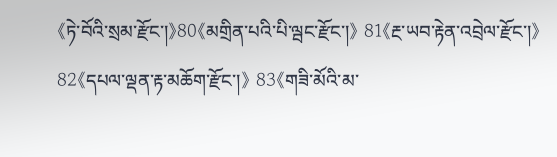《ཏེ་བོའི་སྲམ་རྫོང་།》80《མགྲིན་པའི་པི་ལྦང་རྫོང་།》 81《རྔ་ཡབ་རྟེན་འབྲེལ་རྫོང་།》82《དཔལ་ལྡན་རྟ་མཆོག་རྫོང་།》 83《གཟི་མོའི་མ་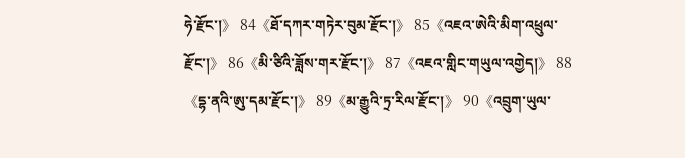ཧེ་རྫོང་།》 84《ཐོ་དཀར་གཏེར་བུམ་རྫོང་།》 85《འཇའ་ཨེའི་མིག་འཕྲུལ་རྫོང་།》 86《མི་ཙིའི་ཟློས་གར་རྫོང་།》 87《འཇའ་གླིང་གཡུལ་འགྱེད།》 88《དྷ་ནའི་ཨུ་དམ་རྫོང་།》 89《མ་རྒྱུའི་ཏྲ་རིལ་རྫོང་།》 90《འབྲུག་ཡུལ་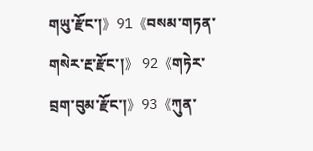གཡུ་རྫོང་།》91《བསམ་གཏན་གསེར་རྔ་རྫོང་།》 92《གཏེར་བྲག་བུམ་རྫོང་།》93《ཀུན་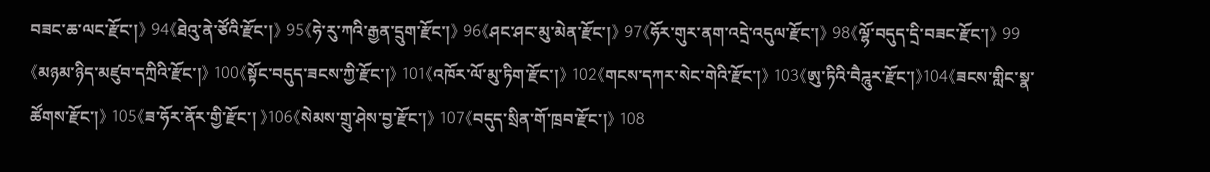བཟང་ཆ་ལང་རྫོང་།》 94《ཐེའུ་ནེ་ཙོའི་རྫོང་།》 95《ཧེ་རུ་ཀའི་རྒྱན་དྲུག་རྫོང་།》 96《ཤང་ཤང་མུ་མེན་རྫོང་།》 97《ཧོར་གུར་ནག་འདྲེ་འདུལ་རྫོང་།》 98《ལྷོ་བདུད་དྲི་བཟང་རྫོང་།》 99《མཉམ་ཉིད་མཛུབ་དཀྲིའི་རྫོང་།》 100《སྟོང་བདུད་ཟངས་ཀྱི་རྫོང་།》 101《འཁོར་ལོ་མུ་ཏིག་རྫོང་།》 102《གངས་དཀར་སེང་གེའི་རྫོང་།》 103《ཨུ་ཏིའི་བཻཌཱུར་རྫོང་།》104《ཟངས་གླིང་སྣ་ཚོགས་རྫོང་།》 105《ཟ་ཧོར་ནོར་གྱི་རྫོང་། 》106《སེམས་གྲུ་ཤེས་བྱ་རྫོང་།》 107《བདུད་སྲིན་གོ་ཁྲབ་རྫོང་།》 108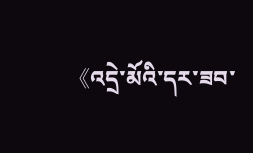《འདྲེ་མོའི་དར་ཟབ་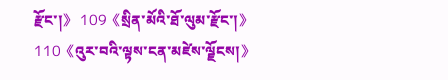རྫོང་།》 109《སྲིན་མོའི་ཐོ་ལུམ་རྫོང་།》 110《འུར་བའི་ལྟས་ངན་མཛེས་ལྗོངས།》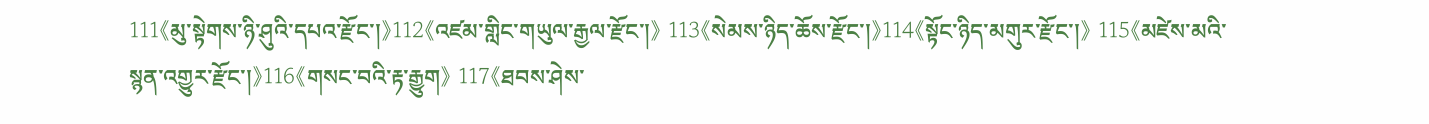111《མུ་སྟེགས་ཉི་ཤུའི་དཔའ་རྫོང་།》112《འཛམ་གླིང་གཡུལ་རྒྱལ་རྫོང་།》 113《སེམས་ཉིད་ཆོས་རྫོང་།》114《སྟོང་ཉིད་མགུར་རྫོང་།》 115《མཛེས་མའི་སྙན་འགྱུར་རྫོང་།》116《གསང་བའི་རྟ་རྒྱུག》 117《ཐབས་ཤེས་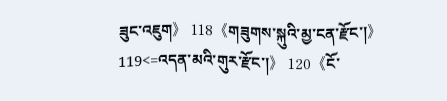ཟུང་འཇུག》 118《གཟུགས་སྐུའི་མྱ་ངན་རྫོང་།》 119<=འདན་མའི་གུར་རྫོང་།》 120《ངོ་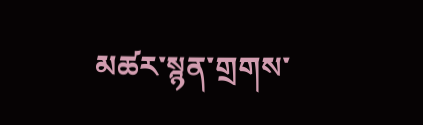མཚར་སྙན་གྲགས་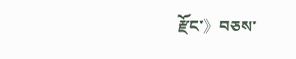རྫོང་》བཅས་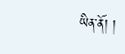ཡིན་ནོ། །